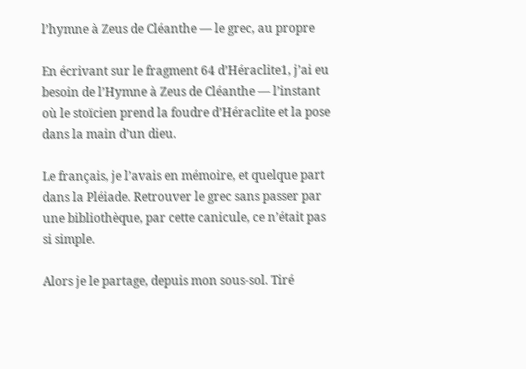l’hymne à Zeus de Cléanthe — le grec, au propre

En écrivant sur le fragment 64 d’Héraclite1, j’ai eu besoin de l’Hymne à Zeus de Cléanthe — l’instant où le stoïcien prend la foudre d’Héraclite et la pose dans la main d’un dieu.

Le français, je l’avais en mémoire, et quelque part dans la Pléiade. Retrouver le grec sans passer par une bibliothèque, par cette canicule, ce n’était pas si simple.

Alors je le partage, depuis mon sous-sol. Tiré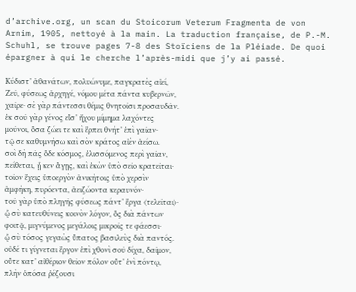d’archive.org, un scan du Stoicorum Veterum Fragmenta de von Arnim, 1905, nettoyé à la main. La traduction française, de P.-M. Schuhl, se trouve pages 7-8 des Stoïciens de la Pléiade. De quoi épargner à qui le cherche l’après-midi que j’y ai passé.

Κύδιστ’ ἀθανάτων, πολυώνυμε, παγκρατὲς αἰεί,
Ζεῦ, φύσεως ἀρχηγέ, νόμου μέτα πάντα κυβερνῶν,
χαῖρε· σὲ γὰρ πάντεσσι θέμις θνητοῖσι προσαυδᾶν.
ἐκ σοῦ γὰρ γένος εἴσ’ ἤχου μίμημα λαχόντες
μοῦνοι, ὅσα ζώει τε καὶ ἕρπει θνήτ’ ἐπὶ γαῖαν·
τῷ σε καθυμνήσω καὶ σὸν κράτος αἰὲν ἀείσω.
σοὶ δὴ πᾶς ὅδε κόσμος, ἑλισσόμενος περὶ γαῖαν,
πείθεται, ᾗ κεν ἄγῃς, καὶ ἑκὼν ὑπὸ σεῖο κρατεῖται·
τοῖον ἔχεις ὑποεργὸν ἀνικήτοις ὑπὸ χερσὶν
ἀμφήκη, πυρόεντα, ἀειζώοντα κεραυνόν·
τοῦ γὰρ ὑπὸ πληγῆς φύσεως πάντ’ ἔργα ⟨τελεῖται⟩·
ᾧ σὺ κατευθύνεις κοινὸν λόγον, ὃς διὰ πάντων
φοιτᾷ, μιγνύμενος μεγάλοις μικροῖς τε φάεσσι·
ᾧ σὺ τόσος γεγαὼς ὕπατος βασιλεὺς διὰ παντός.
οὐδέ τι γίγνεται ἔργον ἐπὶ χθονὶ σοῦ δίχα, δαῖμον,
οὔτε κατ’ αἰθέριον θεῖον πόλον οὔτ’ ἐνὶ πόντῳ,
πλὴν ὁπόσα ῥέζουσι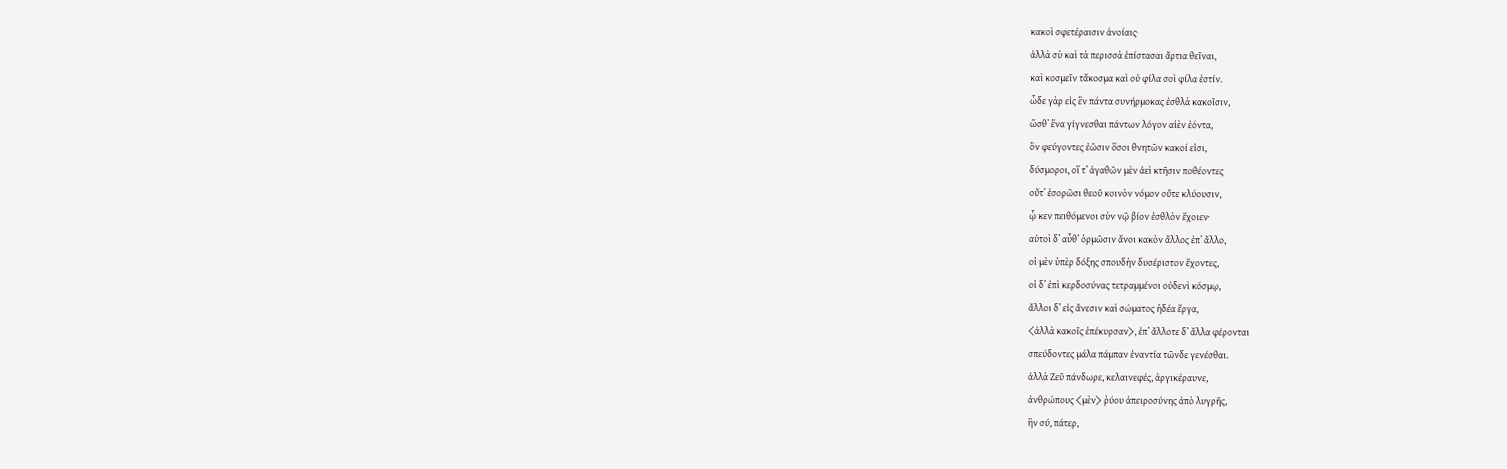κακοὶ σφετέραισιν ἀνοίαις·
ἀλλὰ σὺ καὶ τὰ περισσὰ ἐπίστασαι ἄρτια θεῖναι,
καὶ κοσμεῖν τἄκοσμα καὶ οὐ φίλα σοὶ φίλα ἐστίν.
ὧδε γὰρ εἰς ἓν πάντα συνήρμοκας ἐσθλὰ κακοῖσιν,
ὥσθ’ ἕνα γίγνεσθαι πάντων λόγον αἰὲν ἐόντα,
ὃν φεύγοντες ἐῶσιν ὅσοι θνητῶν κακοί εἰσι,
δύσμοροι, οἵ τ’ ἀγαθῶν μὲν ἀεὶ κτῆσιν ποθέοντες
οὔτ’ ἐσορῶσι θεοῦ κοινὸν νόμον οὔτε κλύουσιν,
ᾧ κεν πειθόμενοι σὺν νῷ βίον ἐσθλὸν ἔχοιεν·
αὐτοὶ δ’ αὖθ’ ὁρμῶσιν ἄνοι κακὸν ἄλλος ἐπ’ ἄλλο,
οἱ μὲν ὑπὲρ δόξης σπουδὴν δυσέριστον ἔχοντες,
οἱ δ’ ἐπὶ κερδοσύνας τετραμμένοι οὐδενὶ κόσμῳ,
ἄλλοι δ’ εἰς ἄνεσιν καὶ σώματος ἡδέα ἔργα,
⟨ἀλλὰ κακοῖς ἐπέκυρσαν⟩, ἐπ’ ἄλλοτε δ’ ἄλλα φέρονται
σπεύδοντες μάλα πάμπαν ἐναντία τῶνδε γενέσθαι.
ἀλλὰ Ζεῦ πάνδωρε, κελαινεφές, ἀργικέραυνε,
ἀνθρώπους ⟨μὲν⟩ ῥύου ἀπειροσύνης ἀπὸ λυγρῆς,
ἣν σύ, πάτερ,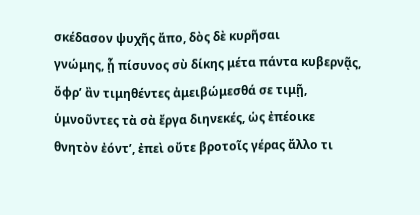σκέδασον ψυχῆς ἄπο, δὸς δὲ κυρῆσαι
γνώμης, ᾗ πίσυνος σὺ δίκης μέτα πάντα κυβερνᾷς,
ὄφρ’ ἂν τιμηθέντες ἀμειβώμεσθά σε τιμῇ,
ὑμνοῦντες τὰ σὰ ἔργα διηνεκές, ὡς ἐπέοικε
θνητὸν ἐόντ’, ἐπεὶ οὔτε βροτοῖς γέρας ἄλλο τι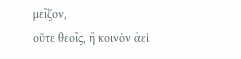μεῖζον,
οὔτε θεοῖς, ἢ κοινὸν ἀεὶ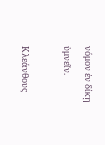νόμον ἐν δίκῃ ὑμνεῖν.

Κλεάνθους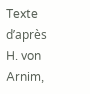Texte d’après H. von Arnim,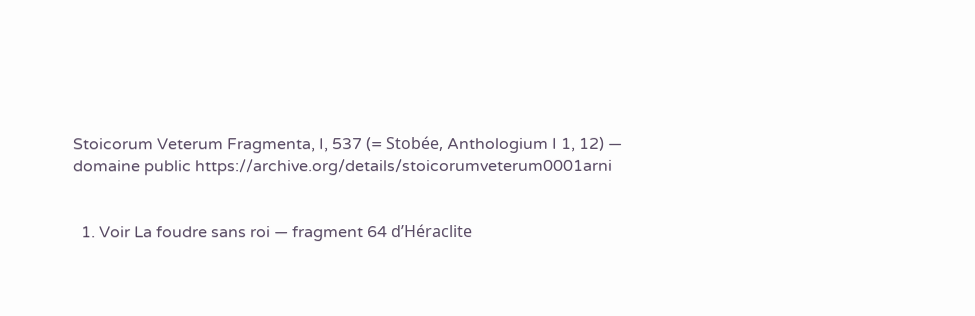Stoicorum Veterum Fragmenta, I, 537 (= Stobée, Anthologium I 1, 12) — domaine public https://archive.org/details/stoicorumveterum0001arni


  1. Voir La foudre sans roi — fragment 64 d’Héraclite